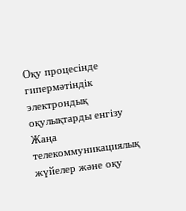Оқу процесінде гипермәтіндік электрондық оқулықтарды енгізу
Жаңа телекоммуникациялық жүйелер және оқу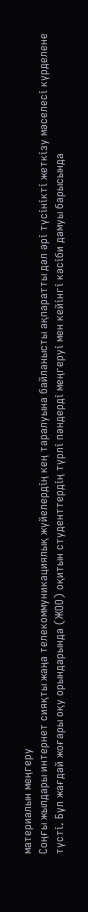материалын меңгеру
Соңғы жылдары интернет сияқты жаңа телекоммуникациялық жүйелердің кең таралуына байланысты ақпаратты дәл әрі түсінікті жеткізу мәселесі күрделене түсті. Бұл жағдай жоғары оқу орындарында (ЖОО) оқитын студенттердің түрлі пәндерді меңгеруі мен кейінгі кәсіби дамуы барысында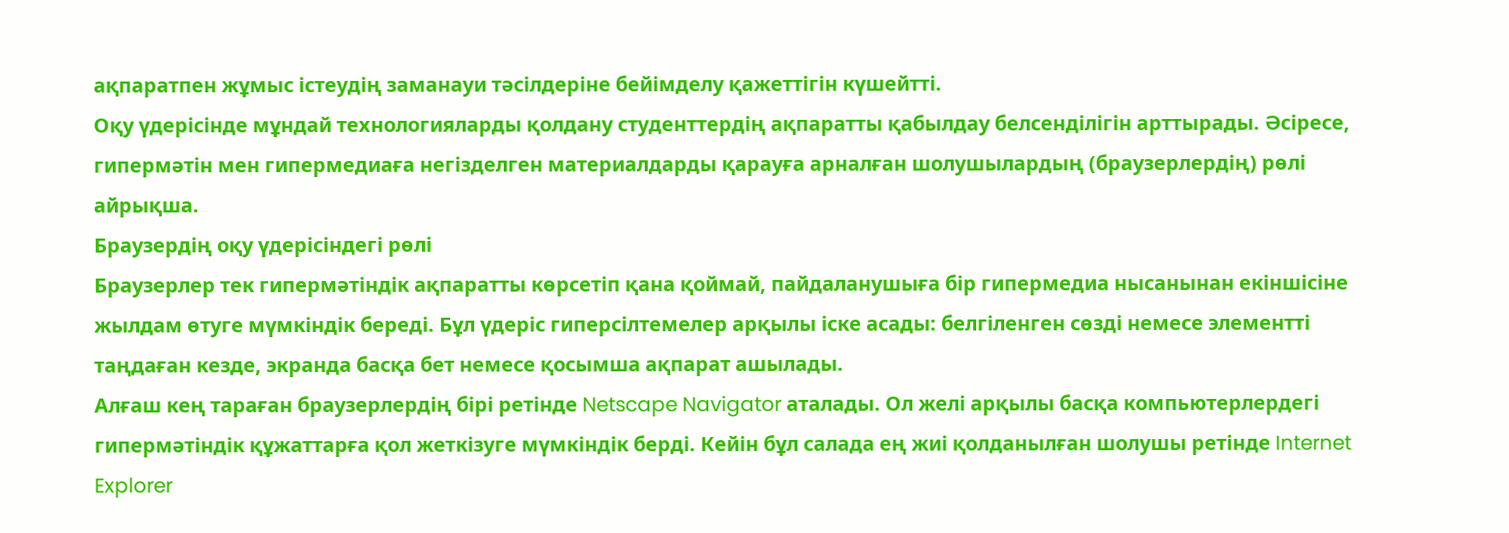ақпаратпен жұмыс істеудің заманауи тәсілдеріне бейімделу қажеттігін күшейтті.
Оқу үдерісінде мұндай технологияларды қолдану студенттердің ақпаратты қабылдау белсенділігін арттырады. Әсіресе, гипермәтін мен гипермедиаға негізделген материалдарды қарауға арналған шолушылардың (браузерлердің) рөлі айрықша.
Браузердің оқу үдерісіндегі рөлі
Браузерлер тек гипермәтіндік ақпаратты көрсетіп қана қоймай, пайдаланушыға бір гипермедиа нысанынан екіншісіне жылдам өтуге мүмкіндік береді. Бұл үдеріс гиперсілтемелер арқылы іске асады: белгіленген сөзді немесе элементті таңдаған кезде, экранда басқа бет немесе қосымша ақпарат ашылады.
Алғаш кең тараған браузерлердің бірі ретінде Netscape Navigator аталады. Ол желі арқылы басқа компьютерлердегі гипермәтіндік құжаттарға қол жеткізуге мүмкіндік берді. Кейін бұл салада ең жиі қолданылған шолушы ретінде Internet Explorer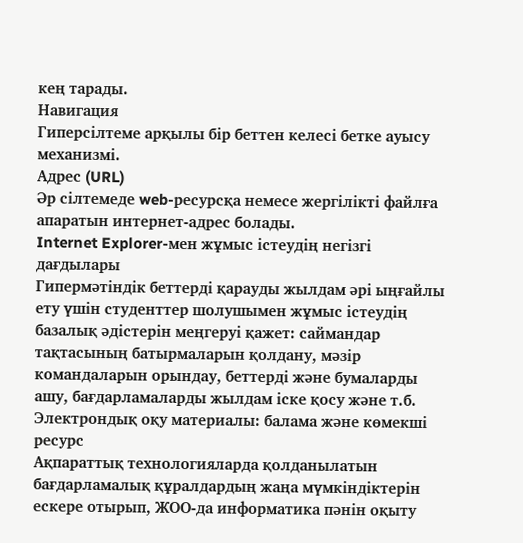кең тарады.
Навигация
Гиперсілтеме арқылы бір беттен келесі бетке ауысу механизмі.
Адрес (URL)
Әр сілтемеде web-ресурсқа немесе жергілікті файлға апаратын интернет-адрес болады.
Internet Explorer-мен жұмыс істеудің негізгі дағдылары
Гипермәтіндік беттерді қарауды жылдам әрі ыңғайлы ету үшін студенттер шолушымен жұмыс істеудің базалық әдістерін меңгеруі қажет: саймандар тақтасының батырмаларын қолдану, мәзір командаларын орындау, беттерді және бумаларды ашу, бағдарламаларды жылдам іске қосу және т.б.
Электрондық оқу материалы: балама және көмекші ресурс
Ақпараттық технологияларда қолданылатын бағдарламалық құралдардың жаңа мүмкіндіктерін ескере отырып, ЖОО-да информатика пәнін оқыту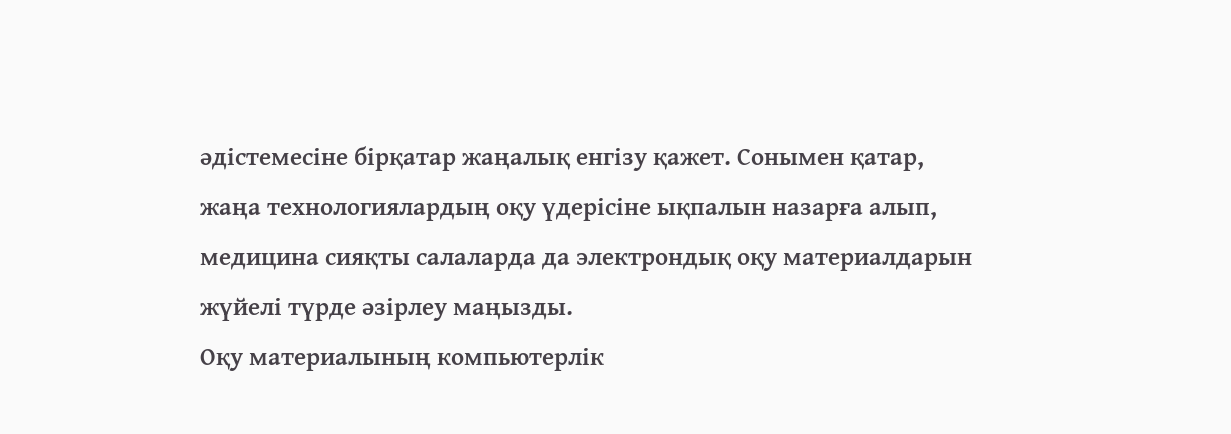әдістемесіне бірқатар жаңалық енгізу қажет. Сонымен қатар, жаңа технологиялардың оқу үдерісіне ықпалын назарға алып, медицина сияқты салаларда да электрондық оқу материалдарын жүйелі түрде әзірлеу маңызды.
Оқу материалының компьютерлік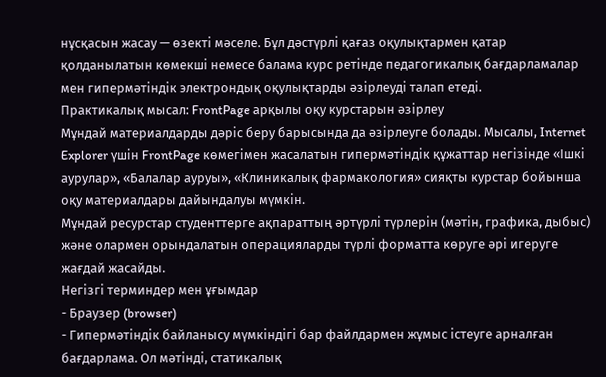нұсқасын жасау — өзекті мәселе. Бұл дәстүрлі қағаз оқулықтармен қатар қолданылатын көмекші немесе балама курс ретінде педагогикалық бағдарламалар мен гипермәтіндік электрондық оқулықтарды әзірлеуді талап етеді.
Практикалық мысал: FrontPage арқылы оқу курстарын әзірлеу
Мұндай материалдарды дәріс беру барысында да әзірлеуге болады. Мысалы, Internet Explorer үшін FrontPage көмегімен жасалатын гипермәтіндік құжаттар негізінде «Ішкі аурулар», «Балалар ауруы», «Клиникалық фармакология» сияқты курстар бойынша оқу материалдары дайындалуы мүмкін.
Мұндай ресурстар студенттерге ақпараттың әртүрлі түрлерін (мәтін, графика, дыбыс) және олармен орындалатын операцияларды түрлі форматта көруге әрі игеруге жағдай жасайды.
Негізгі терминдер мен ұғымдар
- Браузер (browser)
- Гипермәтіндік байланысу мүмкіндігі бар файлдармен жұмыс істеуге арналған бағдарлама. Ол мәтінді, статикалық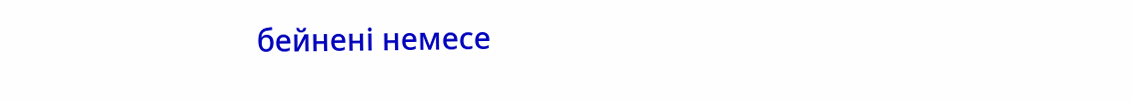бейнені немесе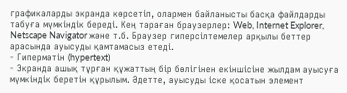графикаларды экранда көрсетіп, олармен байланысты басқа файлдарды табуға мүмкіндік береді. Кең тараған браузерлер: Web, Internet Explorer, Netscape Navigator және т.б. Браузер гиперсілтемелер арқылы беттер арасында ауысуды қамтамасыз етеді.
- Гипермәтін (hypertext)
- Экранда ашық тұрған құжаттың бір бөлігінен екіншісіне жылдам ауысуға мүмкіндік беретін құрылым. Әдетте, ауысуды іске қосатын элемент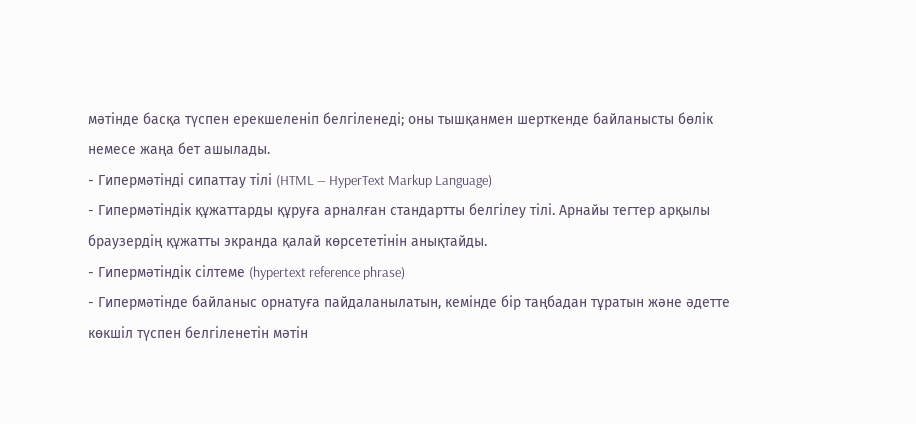мәтінде басқа түспен ерекшеленіп белгіленеді; оны тышқанмен шерткенде байланысты бөлік немесе жаңа бет ашылады.
- Гипермәтінді сипаттау тілі (HTML — HyperText Markup Language)
- Гипермәтіндік құжаттарды құруға арналған стандартты белгілеу тілі. Арнайы тегтер арқылы браузердің құжатты экранда қалай көрсететінін анықтайды.
- Гипермәтіндік сілтеме (hypertext reference phrase)
- Гипермәтінде байланыс орнатуға пайдаланылатын, кемінде бір таңбадан тұратын және әдетте көкшіл түспен белгіленетін мәтін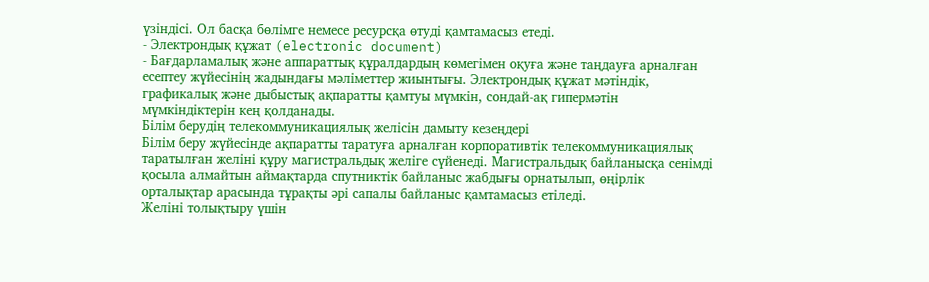үзіндісі. Ол басқа бөлімге немесе ресурсқа өтуді қамтамасыз етеді.
- Электрондық құжат (electronic document)
- Бағдарламалық және аппараттық құралдардың көмегімен оқуға және таңдауға арналған есептеу жүйесінің жадындағы мәліметтер жиынтығы. Электрондық құжат мәтіндік, графикалық және дыбыстық ақпаратты қамтуы мүмкін, сондай-ақ гипермәтін мүмкіндіктерін кең қолданады.
Білім берудің телекоммуникациялық желісін дамыту кезеңдері
Білім беру жүйесінде ақпаратты таратуға арналған корпоративтік телекоммуникациялық таратылған желіні құру магистральдық желіге сүйенеді. Магистральдық байланысқа сенімді қосыла алмайтын аймақтарда спутниктік байланыс жабдығы орнатылып, өңірлік орталықтар арасында тұрақты әрі сапалы байланыс қамтамасыз етіледі.
Желіні толықтыру үшін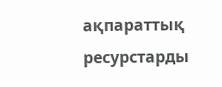ақпараттық ресурстарды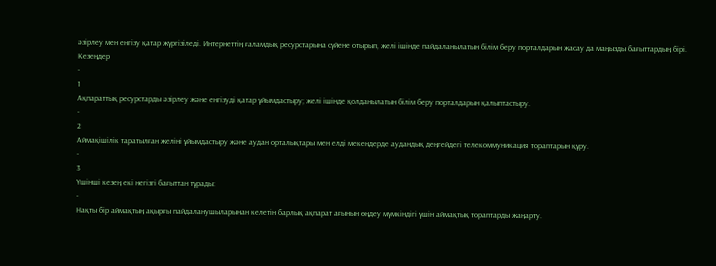әзірлеу мен енгізу қатар жүргізіледі. Интернеттің ғаламдық ресурстарына сүйене отырып, желі ішінде пайдаланылатын білім беру порталдарын жасау да маңызды бағыттардың бірі.
Кезеңдер
-
1
Ақпараттық ресурстарды әзірлеу және енгізуді қатар ұйымдастыру; желі ішінде қолданылатын білім беру порталдарын қалыптастыру.
-
2
Аймақішілік таратылған желіні ұйымдастыру және аудан орталықтары мен елді мекендерде аудандық деңгейдегі телекоммуникация тораптарын құру.
-
3
Үшінші кезең екі негізгі бағыттан тұрады:
-
Нақты бір аймақтың ақырғы пайдаланушыларынан келетін барлық ақпарат ағынын өңдеу мүмкіндігі үшін аймақтық тораптарды жаңарту.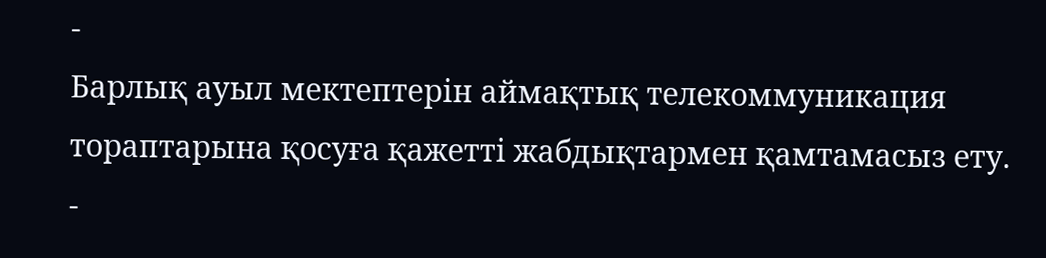-
Барлық ауыл мектептерін аймақтық телекоммуникация тораптарына қосуға қажетті жабдықтармен қамтамасыз ету.
-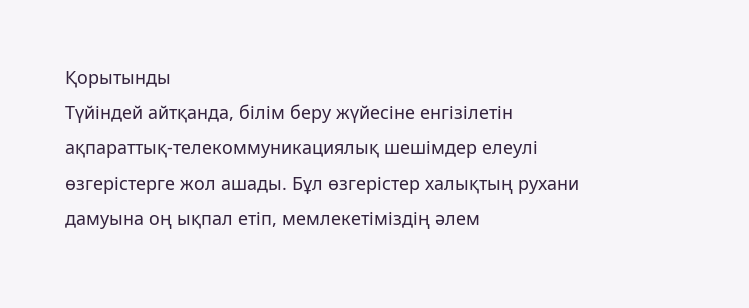Қорытынды
Түйіндей айтқанда, білім беру жүйесіне енгізілетін ақпараттық-телекоммуникациялық шешімдер елеулі өзгерістерге жол ашады. Бұл өзгерістер халықтың рухани дамуына оң ықпал етіп, мемлекетіміздің әлем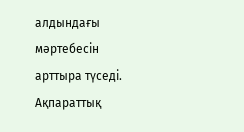алдындағы мәртебесін арттыра түседі.
Ақпараттық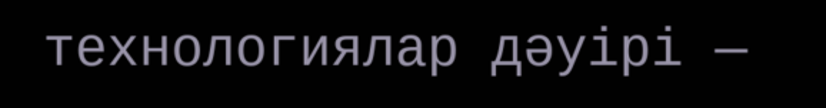технологиялар дәуірі —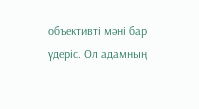объективті мәні бар үдеріс. Ол адамның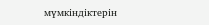мүмкіндіктерін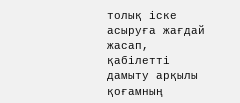толық іске асыруға жағдай жасап, қабілетті дамыту арқылы қоғамның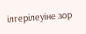ілгерілеуіне зор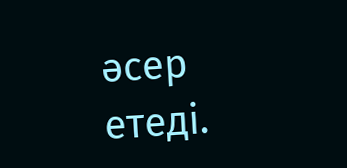әсер етеді.